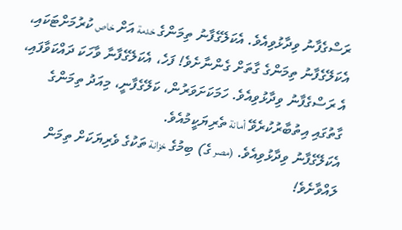ރަސްގެފާނު ވިދާޅުވިއެވެ. އެކަލޭގެފާނު ތިމަންގެ خدمة އަށް خاص ކުރުމަށްޓަކައި، އެކަލޭގެފާނު ތިމަންގެ ގާތަށް ގެންނާށެވެ! ފަހެ، އެކަލޭގެފާނާ ވާހަކަ ދައްކަވާފައި، އެ ރަސްގެފާނު ވިދާޅުވިއެވެ. ހަމަކަށަވަރުން، ކަލޭގެފާނީ، މިއަދު ތިމަންގެ ގާތުގައި އިތުބާރުކުރެވޭ أمانة ތެރިޔަކީމުއެވެ.
އެކަލޭގެފާނު ވިދާޅުވިއެވެ. (مصر ގެ) ބިމުގެ خزانة ތަކުގެ ވެރިޔަކަށް ތިމަން ލައްވާށެވެ!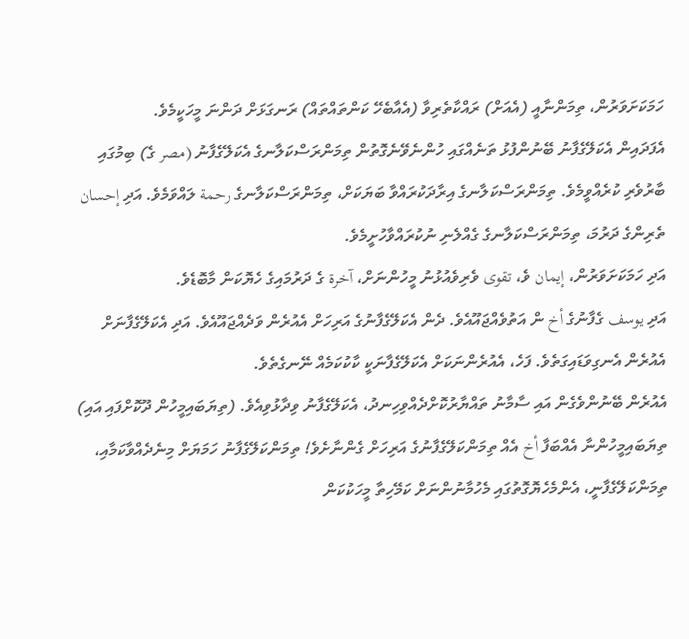ހަމަކަށަވަރުން، ތިމަންނާއީ (އެއަށް) ރައްކާތެރިވާ (އެއާބެހޭ ކަންތައްތައް) ރަނގަޅަށް ދަންނަ މީހަކީމެވެ.
އެފަދައިން އެކަލޭގެފާނު ބޭނުންފުޅު ތަނެއްގައި ހުންނެވޭނެގޮތުން ތިމަންރަސްކަލާނގެ އެކަލޭގެފާނު (مصر ގެ) ބިމުގައި ބާރުވެރި ކުރެއްވީމެވެ. ތިމަންރަސްކަލާނގެ އިރާދަކުރައްވާ ބަޔަކަށް، ތިމަންރަސްކަލާނގެ رحمة ލައްވަމެވެ. އަދި إحسان ތެރިންގެ ދަރުމަ، ތިމަންރަސްކަލާނގެ ގެއްލެނި ނުކުރައްވާހުށީމެވެ.
އަދި ހަމަކަށަވަރުން، إيمان ވެ، تقوى ވެރިވެއުޅުނު މީހުންނަށް، آخرة ގެ ދަރުމައިގެ ހެޔޮކަން މާބޮޑެވެ.
އަދި يوسف ގެފާނުގެ أخ ން އަތުވެއްޖައޫއެވެ. ދެން އެކަލޭގެފާނުގެ އަރިހަށް އެއުރެން ވަދެއްޖައޫއެވެ. އަދި އެކަލޭގެފާނަށް އެއުރެން އެނގިވަޑައިގަތެވެ. ފަހެ، އެއުރެންނަކަށް އެކަލޭގެފާނަކީ ކާކުކަމެއް ނޭނގެތެވެ.
އެއުރެން ބޭނުންވެގެން އައި ސާމާނު ތައްޔާރުކޮށްދެއްވިހިނދު، އެކަލޭގެފާނު ވިދާޅުވިއެވެ. (ތިޔަބައިމީހުން ދޫކޮށްފައި އައި) ތިޔަބައިމީހުންނާ އެއްބަފާ أخ އެއް ތިމަންކަލޭގެފާނުގެ އަރިހަށް ގެންނާށެވެ! ތިމަންކަލޭގެފާނު ހަމަޔަށް މިނެދެއްވާކަމާއި، ތިމަންކަލޭގެފާނީ، އެންމެހެޔޮގޮތުގައި މެހުމާނުންނަށް ކަމޭހިތާ މީހަކުކަން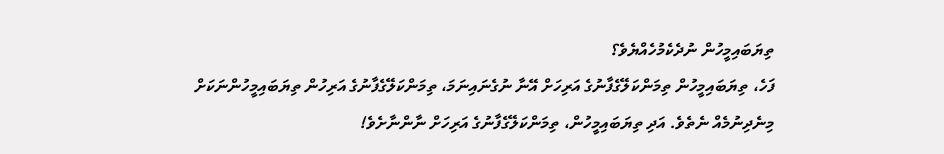ތިޔަބައިމީހުން ނުދެކެމުހެއްޔެވެ؟
ފަހެ، ތިޔަބައިމީހުން ތިމަންކަލޭގެފާނުގެ އަރިހަށް އޭނާ ނުގެނައިނަމަ، ތިމަންކަލޭގެފާނުގެ އަރިހުން ތިޔަބައިމީހުންނަކަށް މިނެދިނުމެއް ނެތެވެ. އަދި ތިޔަބައިމީހުން، ތިމަންކަލޭގެފާނުގެ އަރިހަށް ނާންނާށެވެ!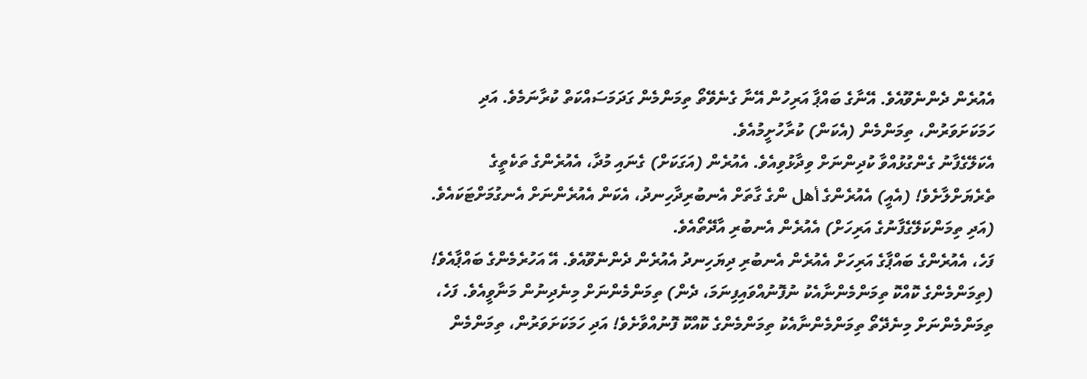އެއުރެން ދެންނެވޫއެވެ. އޭނާގެ ބައްޕާ އަރިހުން އޭނާ ގެނެވޭތޯ ތިމަންމެން ގަދަމަސައްކަތް ކުރާނަމެވެ. އަދި ހަމަކަށަވަރުން، ތިމަންމެން (އެކަން) ކުރާހުށީމުއެވެ.
އެކަލޭގެފާނު ގެންގުޅުއްވާ ކުދިންނަށް ވިދާޅުވިއެވެ. އެއުރެން (އަގަކަށް) ގެނައި މުދާ، އެއުރެންގެ ތަކެތީގެ ތެރެޔަށްލާށެވެ! (އެއީ) އެއުރެންގެ أهل ންގެ ގާތަށް އެނބުރިދާހިނދު، އެކަން އެއުރެންނަށް އެނގުމަށްޓަކައެވެ. (އަދި ތިމަންކަލޭގެފާނުގެ އަރިހަށް) އެއުރެން އެނބުރި އާދޭތޯއެވެ.
ފަހެ، އެއުރެންގެ ބައްޕާގެ އަރިހަށް އެއުރެން އެނބުރި ދިޔަހިނދު އެއުރެން ދެންނެވޫއެވެ. އޭ އަހުރެމެންގެ ބައްޕާއެވެ! (ތިމަންމެންގެ ކޮއްކޮ ތިމަންމެންނާއެކު ނުފޮނުއްވައިފިނަމަ، ދެން) ތިމަންމެންނަށް މިނެދިނުން މަނާވީއެވެ. ފަހެ، ތިމަންމެންނަށް މިނެދޭތޯ ތިމަންމެންނާއެކު ތިމަންމެންގެ ކޮއްކޮ ފޮނުއްވާށެވެ! އަދި ހަމަކަށަވަރުން، ތިމަންމެން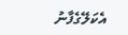އެކަލޭގެފާނު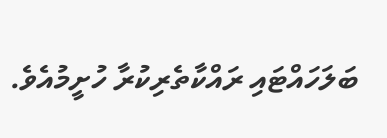ބަލަހައްޓައި ރައްކާތެރިކުރާ ހުށީމުއެވެ.